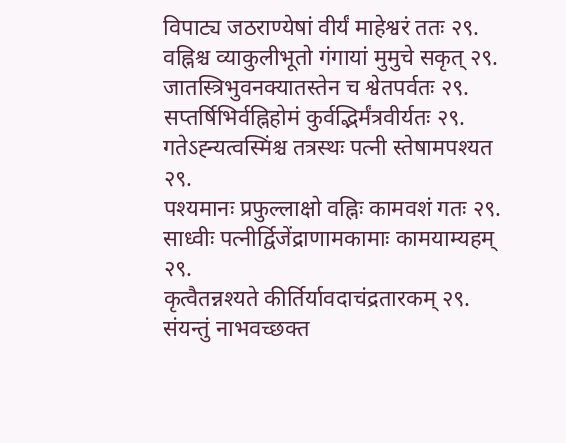विपाट्य जठराण्येषां वीर्यं माहेश्वरं ततः २९.
वह्निश्च व्याकुलीभूतो गंगायां मुमुचे सकृत् २९.
जातस्त्रिभुवनक्यातस्तेन च श्वेतपर्वतः २९.
सप्तर्षिभिर्वह्निहोमं कुर्वद्भिर्मंत्रवीर्यतः २९.
गतेऽह्न्यत्वस्मिंश्च तत्रस्थः पत्नी स्तेषामपश्यत २९.
पश्यमानः प्रफुल्लाक्षो वह्निः कामवशं गतः २९.
साध्वीः पत्नीर्द्विजेंद्राणामकामाः कामयाम्यहम् २९.
कृत्वैतन्नश्यते कीर्तिर्यावदाचंद्रतारकम् २९.
संयन्तुं नाभवच्छक्त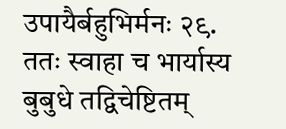उपायैर्बहुभिर्मनः २९.
ततः स्वाहा च भार्यास्य बुबुधे तद्विचेष्टितम्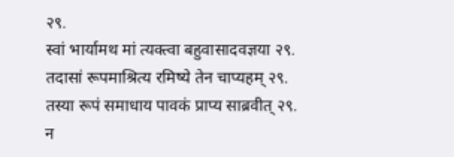२९.
स्वां भार्यामथ मां त्यक्त्वा बहुवासादवज्ञया २९.
तदासां रूपमाश्रित्य रमिष्ये तेन चाप्यहम् २९.
तस्या रूपं समाधाय पावकं प्राप्य साब्रवीत् २९.
न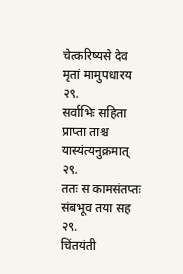चेत्करिष्यसे देव मृतां मामुपधारय २९.
सर्वाभिः सहिता प्राप्ता ताश्च यास्यंत्यनुक्रमात् २९.
ततः स कामसंतप्तः संबभूव तया सह २९.
चिंतयंती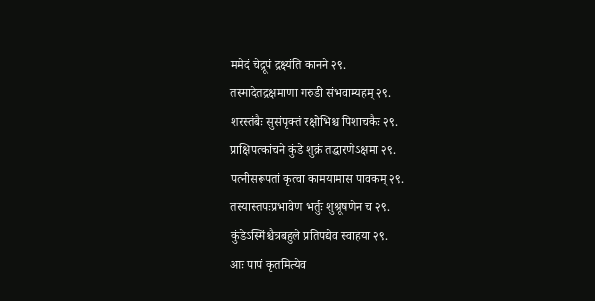ममेदं चेद्रूपं द्रक्ष्यंति कानने २९.
तस्मादेतद्रक्षमाणा गरुडी संभवाम्यहम् २९.
शरस्तंबैः सुसंपृक्तं रक्षोभिश्च पिशाचकैः २९.
प्राक्षिपत्कांचने कुंडे शुक्रं तद्धारणेऽक्षमा २९.
पत्नीसरूपतां कृत्वा कामयामास पावकम् २९.
तस्यास्तपःप्रभावेण भर्तुः शुश्रूषणेन च २९.
कुंडेऽस्मिंश्चैत्रबहुले प्रतिपद्येव स्वाहया २९.
आः पापं कृतमित्येव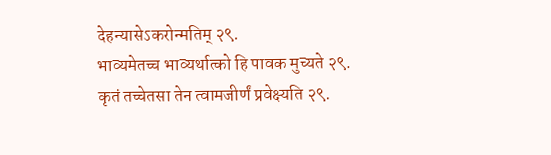देहन्यासेऽकरोन्मतिम् २९.
भाव्यमेतच्च भाव्यर्थात्को हि पावक मुच्यते २९.
कृतं तच्चेतसा तेन त्वामजीर्णं प्रवेक्ष्यति २९.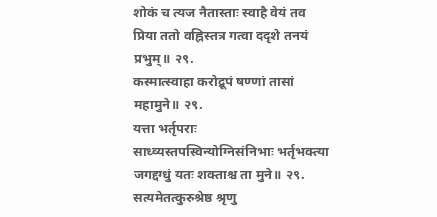शोकं च त्यज नैतास्ताः स्वाहै वेयं तव प्रिया ततो वह्निस्तत्र गत्वा ददृशे तनयं प्रभुम्॥ २९.
कस्मात्स्वाहा करोद्रूपं षण्णां तासां महामुने॥ २९.
यत्ता भर्तृपराः साध्व्यस्तपस्विन्योग्निसंनिभाः भर्तृभक्त्या जगद्दग्धुं यतः शक्ताश्च ता मुने॥ २९.
सत्यमेतत्कुरुश्रेष्ठ श्रृणु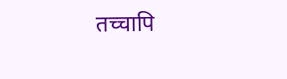तच्चापि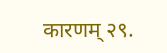कारणम् २९.